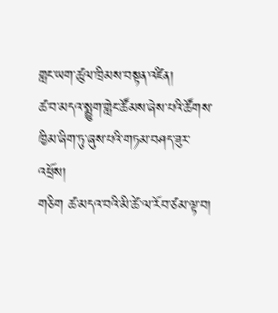གླང་ཡག་ཚུལ་ཁྲིམས་བསྟན་འཛིན།
ཚ་བ་མདའ་སྨྱུག་གླེང་ཚོམས་ཞེས་པའི་ཚོགས་ཁྱིམ་ཞིག་ཏུ་ཞུས་པའི་གཏམ་བཤད་ཟུར་འཕྲོས།
གཅིག ཚ་མདའ་བའི་མི་ཚེ་ལ་རོབ་ཙམ་ལྟ་བ།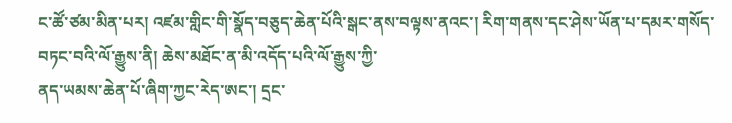ང་ཚོ་ཙམ་མིན་པར། འཛམ་གླིང་གི་སྣོད་བཅུད་ཆེན་པོའི་སྒང་ནས་བལྟས་ནའང་། རིག་གནས་དང་ཤེས་ཡོན་པ་དམར་གསོད་བཏང་བའི་ལོ་རྒྱུས་ནི། ཆེས་མཐོང་ན་མི་འདོད་པའི་ལོ་རྒྱུས་ཀྱི་
ནད་ཡམས་ཆེན་པོ་ཞིག་ཀྱང་རེད་ཨང་། དྲང་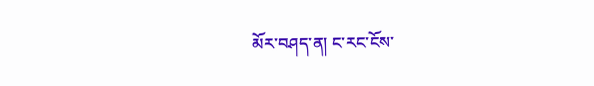མོར་བཤད་ན། ང་རང་ངོས་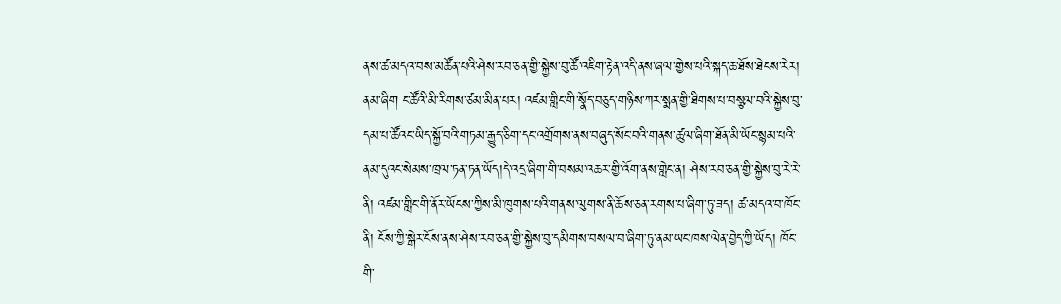ནས་ཚ་མདའ་བས་མཚོན་པའི་ཤེས་རབ་ཅན་གྱི་སྐྱེས་བུ་ཚོ་འཇིག་རྟེན་འདི་ནས་ཞལ་གྱེས་པའི་སྐད་ཆ་ཐོས་ཐེངས་རེར། ནམ་ཞིག ང་ཚོའི་མི་རིགས་ཙམ་མིན་པར། འཛམ་གླིང་གི་སྣོད་བཅུད་གཉིས་ཀར་སྨན་གྱི་ཐིགས་པ་བསྩལ་བའི་སྐྱེས་བུ་དམ་པ་ཚོའང་ཡིད་སྐྱོ་བའི་གཏམ་རྒྱུད་ཅིག་དང་འགྲོགས་ནས་བཞུད་སོང་བའི་གནས་ཚུལ་ཞིག་ཐོན་མི་ཡོང་སྙམ་པའི་ནམ་དུའང་སེམས་ཁྲལ་ཏན་ཏན་ཡོད།དེ་འདྲ་ཞིག་གི་བསམ་འཆར་གྱི་འོག་ནས་གླེང་ན། ཤེས་རབ་ཅན་གྱི་སྐྱེས་བུ་རེ་རེ་ནི། འཛམ་གླིང་གི་ནོར་ཡོངས་ཀྱིས་མི་ཁུགས་པའི་གནས་ལུགས་ནི་ཆོས་ཅན་རགས་པ་ཞིག་ཏུ་ཟད། ཚ་མདའ་བ་ཁོང་ནི། ངོས་ཀྱི་སྒེར་ངོས་ནས་ཤེས་རབ་ཅན་གྱི་སྐྱེས་བུ་དམིགས་བསལ་བ་ཞིག་ཏུ་ནམ་ཡང་ཁས་ལེན་བྱེད་ཀྱི་ཡོད། ཁོང་གི་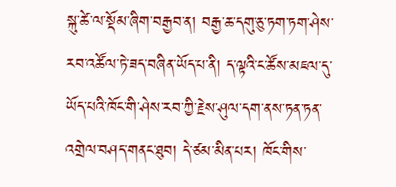སྐུ་ཚེ་ལ་སྡོམ་ཞིག་བརྒྱབ་ན། བརྒྱ་ཆ་དགུ་ཅུ་ཏག་ཏག་ཤེས་རབ་འཚོལ་ཏེ་ཟད་བཞིན་ཡོད་པ་ནི། ད་ལྟའི་ང་ཚོས་མཇལ་དུ་ཡོད་པའི་ཁོང་གི་ཤེས་རབ་ཀྱི་རྗེས་ཤུལ་དག་ནས་ཏན་ཏན་འགྲེལ་བཤད་གནང་ཐུབ། དེ་ཙམ་མིན་པར། ཁོང་གིས་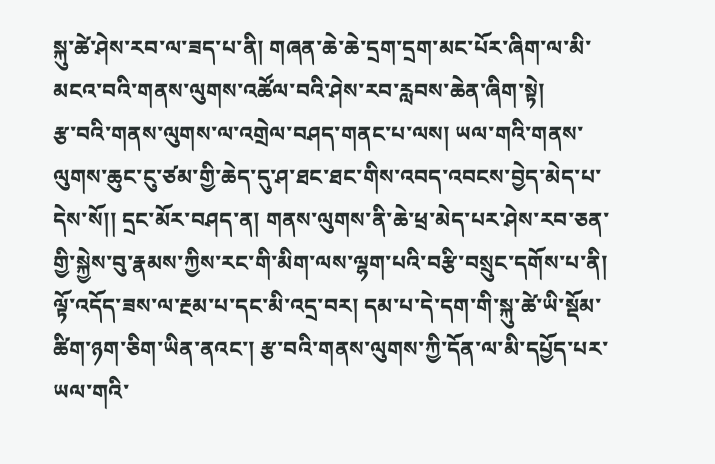སྐུ་ཚེ་ཤེས་རབ་ལ་ཟད་པ་ནི། གཞན་ཆེ་ཆེ་དྲག་དྲག་མང་པོར་ཞིག་ལ་མི་མངའ་བའི་གནས་ལུགས་འཚོལ་བའི་ཤེས་རབ་རླབས་ཆེན་ཞིག་སྟེ།
རྩ་བའི་གནས་ལུགས་ལ་འགྲེལ་བཤད་གནང་པ་ལས། ཡལ་གའི་གནས་ལུགས་ཆུང་ངུ་ཙམ་གྱི་ཆེད་དུ་ཤ་ཐང་ཐང་གིས་འབད་འབངས་བྱེད་མེད་པ་དེས་སོ།། དྲང་མོར་བཤད་ན། གནས་ལུགས་ནི་ཆེ་ཕྲ་མེད་པར་ཤེས་རབ་ཅན་གྱི་སྐྱེས་བུ་རྣམས་ཀྱིས་རང་གི་མིག་ལས་ལྷག་པའི་བརྩི་བསྲུང་དགོས་པ་ནི། ལྟོ་འདོད་ཟས་ལ་རྔམ་པ་དང་མི་འདྲ་བར། དམ་པ་དེ་དག་གི་སྐུ་ཚེ་ཡི་སྡོམ་ཚིག་ཉག་ཅིག་ཡིན་ནའང་། རྩ་བའི་གནས་ལུགས་ཀྱི་དོན་ལ་མི་དཔྱོད་པར་ཡལ་གའི་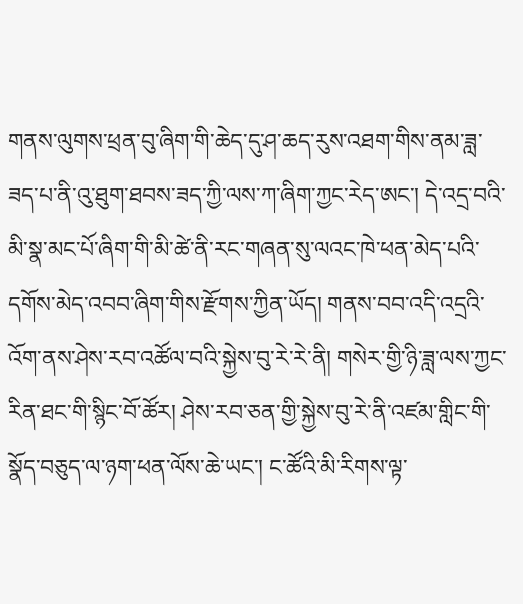གནས་ལུགས་ཕྲན་བུ་ཞིག་གི་ཆེད་དུ་ཤ་ཆད་རུས་འཐག་གིས་ནམ་ཟླ་ཟད་པ་ནི་འུ་ཐུག་ཐབས་ཟད་ཀྱི་ལས་ཀ་ཞིག་ཀྱང་རེད་ཨང་། དེ་འདྲ་བའི་མི་སྣ་མང་པོ་ཞིག་གི་མི་ཚེ་ནི་རང་གཞན་སུ་ལའང་ཁེ་ཕན་མེད་པའི་དགོས་མེད་འབབ་ཞིག་གིས་རྫོགས་ཀྱིན་ཡོད། གནས་བབ་འདི་འདྲའི་འོག་ནས་ཤེས་རབ་འཚོལ་བའི་སྐྱེས་བུ་རེ་རེ་ནི། གསེར་གྱི་ཉི་ཟླ་ལས་ཀྱང་རིན་ཐང་གི་སྙིང་བོ་ཚོར། ཤེས་རབ་ཅན་གྱི་སྐྱེས་བུ་རེ་ནི་འཛམ་གླིང་གི་སྣོད་བཅུད་ལ་ཉག་ཕན་ལོས་ཆེ་ཡང་། ང་ཚོའི་མི་རིགས་ལྟ་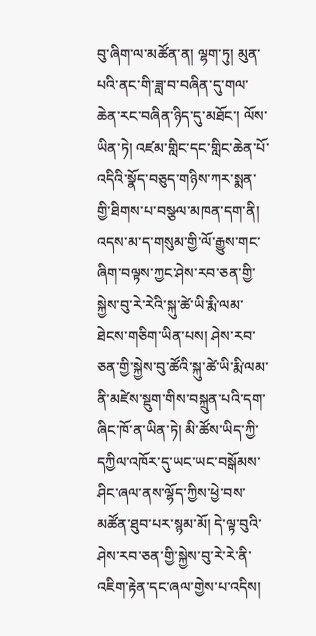བུ་ཞིག་ལ་མཚོན་ན། ལྷག་ཏུ། མུན་པའི་ནང་གི་ཟླ་བ་བཞིན་དུ་གལ་ཆེན་རང་བཞིན་ཉིད་དུ་མཐོང་། ལོས་ཡིན་ཏེ། འཛམ་གླིང་དང་གླིང་ཆེན་པོ་འདིའི་སྣོད་བཅུད་གཉིས་ཀར་སྨན་གྱི་ཐིགས་པ་བསྩལ་མཁན་དག་ནི། འདས་མ་ད་གསུམ་གྱི་ལོ་རྒྱུས་གང་ཞིག་བལྟས་ཀྱང་ཤེས་རབ་ཅན་གྱི་སྐྱེས་བུ་རེ་རེའི་སྐུ་ཚེ་ཡི་རྨི་ལམ་ཐེངས་གཅིག་ཡིན་པས། ཤེས་རབ་ཅན་གྱི་སྐྱེས་བུ་ཚོའི་སྐུ་ཚེ་ཡི་རྨི་ལམ་ནི་མཛེས་སྡུག་གིས་བསྐྲུན་པའི་དག་ཞིང་ཁོ་ན་ཡིན་ཏེ། མི་ཚོས་ཡིད་ཀྱི་དཀྱིལ་འཁོར་དུ་ཡང་ཡང་བསྒོམས་ཤིང་ཞལ་ནས་ལྷོད་ཀྱིས་ཕྱེ་བས་མཚོན་ཐུབ་པར་སྙམ་མོ། དེ་ལྟ་བུའི་ཤེས་རབ་ཅན་གྱི་སྐྱེས་བུ་རེ་རེ་ནི་འཇིག་རྟེན་དང་ཞལ་གྱེས་པ་འདིས།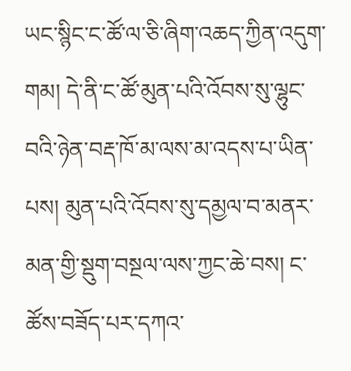ཡང་སྙིང་ང་ཚོ་ལ་ཅི་ཞིག་འཆད་ཀྱིན་འདུག་གམ། དེ་ནི་ང་ཚོ་མུན་པའི་འོབས་སུ་ལྷུང་བའི་ཉེན་བརྡ་ཁོ་མ་ལས་མ་འདས་པ་ཡིན་པས། མུན་པའི་འོབས་སུ་དམྱལ་བ་མནར་མན་གྱི་སྡུག་བསྔལ་ལས་ཀྱང་ཆེ་བས། ང་ཚོས་བཟོད་པར་དཀའ་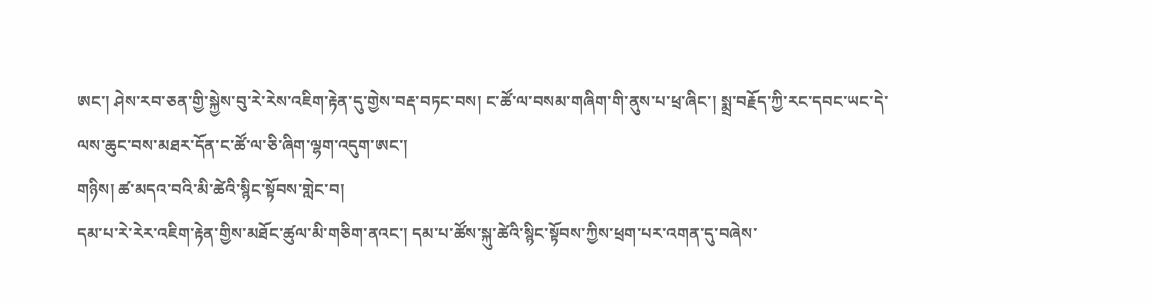ཨང་། ཤེས་རབ་ཅན་གྱི་སྐྱེས་བུ་རེ་རེས་འཇིག་རྟེན་དུ་གྱེས་བརྡ་བཏང་བས། ང་ཚོ་ལ་བསམ་གཞིག་གི་ནུས་པ་ཕྲ་ཞིང་། སྨྲ་བརྗོད་ཀྱི་རང་དབང་ཡང་དེ་ལས་ཆུང་བས་མཐར་དོན་ང་ཚོ་ལ་ཅི་ཞིག་ལྷག་འདུག་ཨང་།
གཉིས། ཚ་མདའ་བའི་མི་ཚེའི་སྙིང་སྟོབས་གླེང་བ།
དམ་པ་རེ་རེར་འཇིག་རྟེན་གྱིས་མཐོང་ཚུལ་མི་གཅིག་ནའང་། དམ་པ་ཚོས་སྐུ་ཚེའི་སྙིང་སྟོབས་ཀྱིས་ཕྲག་པར་འགན་དུ་བཞེས་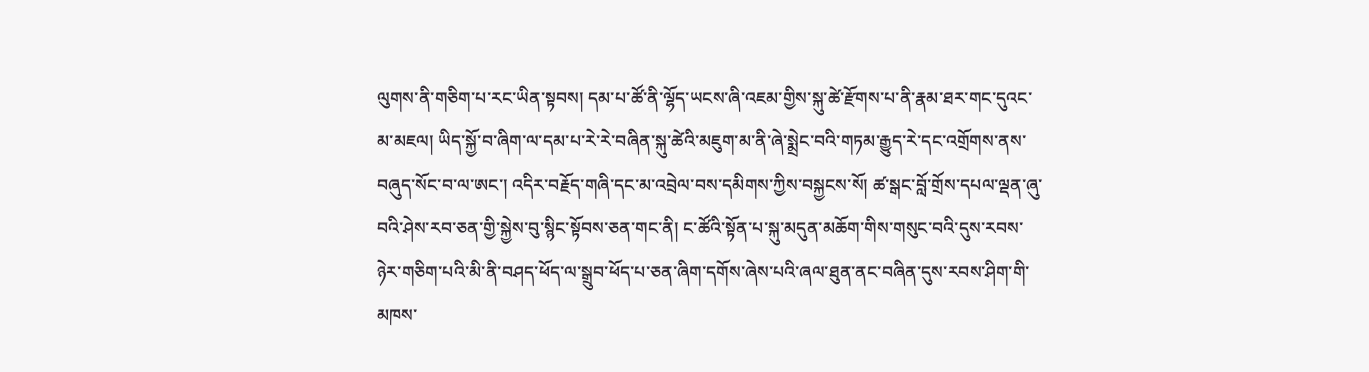ལུགས་ནི་གཅིག་པ་རང་ཡིན་སྟབས། དམ་པ་ཚོ་ནི་ལྷོད་ཡངས་ཞི་འཇམ་གྱིས་སྐུ་ཚེ་རྫོགས་པ་ནི་རྣམ་ཐར་གང་དུའང་མ་མཇལ། ཡིད་སྐྱོ་བ་ཞིག་ལ་དམ་པ་རེ་རེ་བཞིན་སྐུ་ཚེའི་མཇུག་མ་ནི་ཞེ་སྨྲེང་བའི་གཏམ་རྒྱུད་རེ་དང་འགྲོགས་ནས་བཞུད་སོང་བ་ལ་ཨང་། འདིར་བརྗོད་གཞི་དང་མ་འབྲེལ་བས་དམིགས་ཀྱིས་བསྐྱངས་སོ། ཚ་སྒང་བློ་གྲོས་དཔལ་ལྡན་ཞུ་བའི་ཤེས་རབ་ཅན་གྱི་སྐྱེས་བུ་སྙིང་སྟོབས་ཅན་གང་ནི། ང་ཚོའི་སྟོན་པ་སྐུ་མདུན་མཆོག་གིས་གསུང་བའི་དུས་རབས་ཉེར་གཅིག་པའི་མི་ནི་བཤད་ཕོད་ལ་སྒྲུབ་ཕོད་པ་ཅན་ཞིག་དགོས་ཞེས་པའི་ཞལ་ཐུན་ནང་བཞིན་དུས་རབས་ཤིག་གི་མཁས་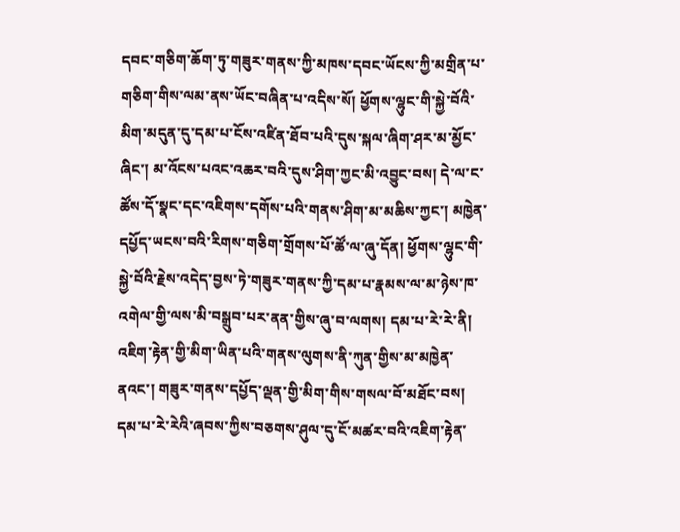དབང་གཅིག་ཆོག་ཏུ་གཟུར་གནས་ཀྱི་མཁས་དབང་ཡོངས་ཀྱི་མགྲིན་པ་གཅིག་གིས་ལམ་ནས་ཡོང་བཞིན་པ་འདིས་སོ། ཕྱོགས་ལྷུང་གི་སྐྱེ་བོའི་མིག་མདུན་དུ་དམ་པ་ངོས་འཛིན་ཐོབ་པའི་དུས་སྐལ་ཞིག་ཤར་མ་མྱོང་ཞིང་། མ་འོངས་པའང་འཆར་བའི་དུས་ཤིག་ཀྱང་མི་འབྱུང་བས། དེ་ལ་ང་ཚོས་དོ་སྣང་དང་འཇིགས་དགོས་པའི་གནས་ཤིག་མ་མཆིས་ཀྱང་། མཁྱེན་དཔྱོད་ཡངས་བའི་རིགས་གཅིག་གྲོགས་པོ་ཚོ་ལ་ཞུ་དོན། ཕྱོགས་ལྷུང་གི་སྐྱེ་བོའི་རྗེས་འདེད་བྱས་ཏེ་གཟུར་གནས་ཀྱི་དམ་པ་རྣམས་ལ་མ་ཉེས་ཁ་འགེལ་གྱི་ལས་མི་བསྒྲུབ་པར་ནན་གྱིས་ཞུ་བ་ལགས། དམ་པ་རེ་རེ་ནི། འཇིག་རྟེན་གྱི་མིག་ཡིན་པའི་གནས་ལུགས་ནི་ཀུན་གྱིས་མ་མཁྱེན་ནའང་། གཟུར་གནས་དཔྱོད་ལྡན་གྱི་མིག་གིས་གསལ་བོ་མཐོང་བས། དམ་པ་རེ་རེའི་ཞབས་ཀྱིས་བཅགས་ཤུལ་དུ་ངོ་མཚར་བའི་འཇིག་རྟེན་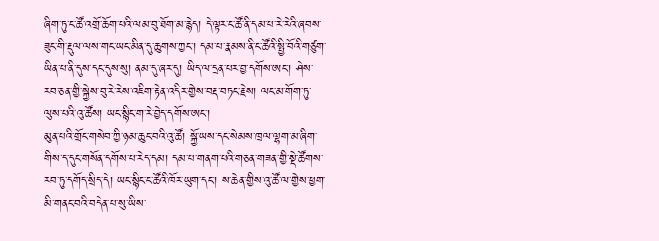ཞིག་ཏུ་ང་ཚོ་འགྲོ་ཆོག་པའི་ལམ་བུ་ཐོག་མ་རྙེད། དེ་ལྟར་ང་ཚོ་ནི་དམ་པ་རེ་རེའི་ཞབས་ཟུང་གི་རྡུལ་ལས་གང་ཡང་མིན་དུ་ཆུགས་ཀྱང་། དམ་པ་རྣམས་ནི་ང་ཚོའི་སྤྱི་བོའི་གཙུག་ཡིན་པ་ནི་དུས་དང་དུས་སུ། ནམ་དུ་ཞར་དུ། ཡིད་ལ་དྲན་པར་བྱ་དགོས་ཨང་། ཤེས་རབ་ཅན་གྱི་སྐྱེས་བུ་རེ་རེས་འཇིག་རྟེན་འདིར་གྱེས་བརྡ་བཏང་རྗེས། ལང་མ་གོག་ཏུ་ལུས་པའི་འུ་ཚོས། ཡང་སྙིང་ག་རེ་བྱེད་དགོས་ཨང་།
མུན་པའི་གྲོང་གསེབ་ཀྱི་ཉམ་ཆུང་བའི་འུ་ཚོ། སྐྱོ་ཡས་དང་སེམས་ཁྲལ་ལྷག་མ་ཞིག་གིས་ད་དུང་གསོན་དགོས་པ་རེད་དམ། དམ་པ་གནག་པའི་གཅན་གཟན་གྱི་སྡེ་ཚོགས་རབ་ཏུ་དགོད་སྲིད་དེ། ཡང་སྙིང་ང་ཚོའི་ཁོར་ཡུག་དང་། ས་ཆེན་གྱིས་འུ་ཚོ་ལ་གྱེས་ཕྱག་མི་གནང་བའི་བདེན་པ་སུ་ཡིས་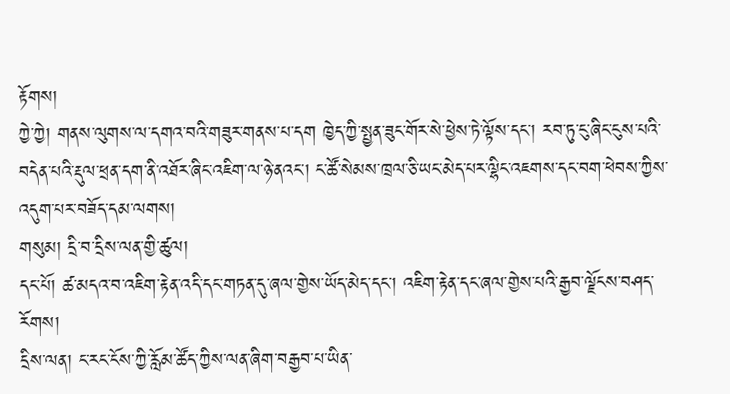རྟོགས།
ཀྱེ་ཀྱེ། གནས་ལུགས་ལ་དགའ་བའི་གཟུར་གནས་པ་དག ཁྱེད་ཀྱི་སྤྱན་ཟུང་གོར་སེ་ཕྱེས་ཏེ་ལྟོས་དང་། རབ་ཏུ་ངུ་ཞིང་ངུས་པའི་བདེན་པའི་རྡུལ་ཕྲན་དག་ནི་འཐོར་ཞིང་འཇིག་ལ་ཉེ་ནའང་། ང་ཚོ་སེམས་ཁྲལ་ཅི་ཡང་མེད་པར་ལྷིང་འཇགས་དང་བག་ཕེབས་ཀྱིས་འདུག་པར་བཟོད་དམ་ལགས།
གསུམ། དྲི་བ་དྲིས་ལན་གྱི་ཚུལ།
དང་པོ། ཚ་མདའ་བ་འཇིག་རྟེན་འདི་དང་གཏན་དུ་ཞལ་གྱེས་ཡོད་མེད་དང་། འཇིག་རྟེན་དང་ཞལ་གྱེས་པའི་རྒྱབ་ལྗོངས་བཤད་རོགས།
དྲིས་ལན། ང་རང་ངོས་ཀྱི་རློམ་ཚོད་ཀྱིས་ལན་ཞིག་བརྒྱབ་པ་ཡིན་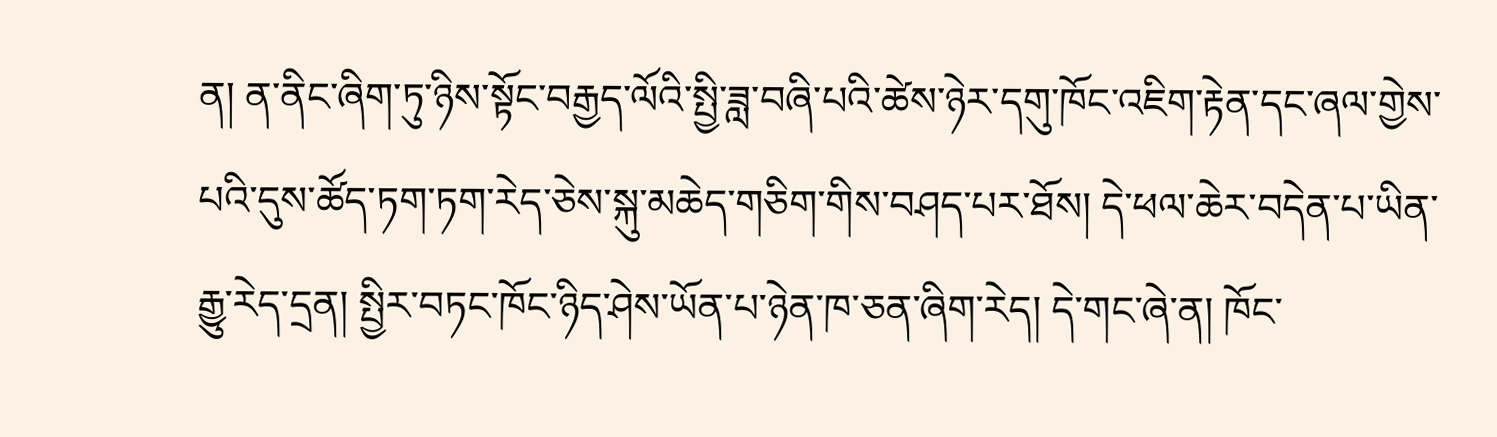ན། ན་ནིང་ཞིག་ཏུ་ཉིས་སྟོང་བརྒྱད་ལོའི་སྤྱི་ཟླ་བཞི་པའི་ཚེས་ཉེར་དགུ་ཁོང་འཇིག་རྟེན་དང་ཞལ་གྱེས་པའི་དུས་ཚོད་ཏག་ཏག་རེད་ཅེས་སྐུ་མཆེད་གཅིག་གིས་བཤད་པར་ཐོས། དེ་ཕལ་ཆེར་བདེན་པ་ཡིན་རྒྱུ་རེད་དྲན། སྤྱིར་བཏང་ཁོང་ཉིད་ཤེས་ཡོན་པ་ཉེན་ཁ་ཅན་ཞིག་རེད། དེ་གང་ཞེ་ན། ཁོང་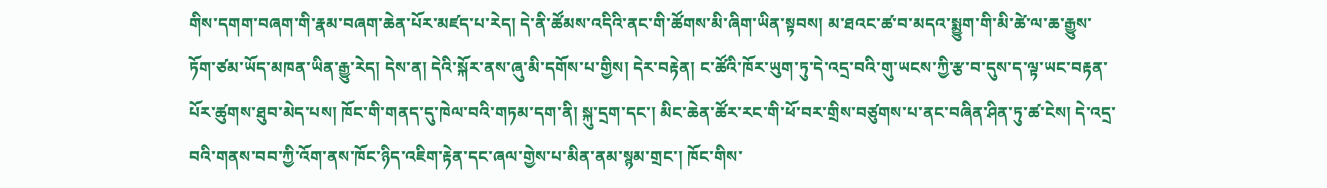གིས་དགག་བཞག་གི་རྣམ་བཞག་ཆེན་པོར་མཛད་པ་རེད། དེ་ནི་ཚོམས་འདིའི་ནང་གི་ཚོགས་མི་ཞིག་ཡིན་སྟབས། མ་ཐའང་ཚ་བ་མདའ་སྨྱུག་གི་མི་ཚེ་ལ་ཆ་རྒྱུས་ཏོག་ཙམ་ཡོད་མཁན་ཡིན་རྒྱུ་རེད། དེས་ན། དེའི་སྐོར་ནས་ཞུ་མི་དགོས་པ་གྱིས། དེར་བརྟེན། ང་ཚོའི་ཁོར་ཡུག་ཏུ་དེ་འདྲ་བའི་གུ་ཡངས་ཀྱི་རྩ་བ་དུས་ད་ལྟ་ཡང་བརྟན་པོར་ཚུགས་ཐུབ་མེད་པས། ཁོང་གི་གནད་དུ་ཁེལ་བའི་གཏམ་དག་ནི། སྐུ་དྲག་དང་། མིང་ཆེན་ཚོར་རང་གི་ཕོ་བར་གྲིས་བཙུགས་པ་ནང་བཞིན་ཤིན་ཏུ་ཚ་ངེས། དེ་འདྲ་བའི་གནས་བབ་ཀྱི་འོག་ནས་ཁོང་ཉིད་འཇིག་རྟེན་དང་ཞལ་གྱེས་པ་མིན་ནམ་སྙམ་གྲང་། ཁོང་གིས་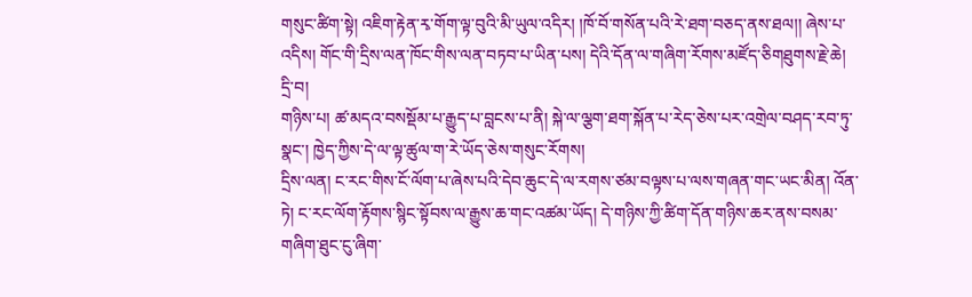གསུང་ཚིག་སྟེ། འཇིག་རྟེན་རྭ་གོག་ལྟ་བུའི་མི་ཡུལ་འདིར། །ཁོ་བོ་གསོན་པའི་རེ་ཐག་བཅད་ནས་ཐལ།། ཞེས་པ་འདིས། གོང་གི་དྲིས་ལན་ཁོང་གིས་ལན་བཏབ་པ་ཡིན་པས། དེའི་དོན་ལ་གཞིག་རོགས་མཛོད་ཅིགཐུགས་རྗེ་ཆེ།
དྲི་བ།
གཉིས་པ། ཚ་མདའ་བསསྡོམ་པ་རྒྱུད་པ་བླངས་པ་ནི། སྐེ་ལ་ལྕག་ཐག་སྐོན་པ་རེད་ཅེས་པར་འགྲེལ་བཤད་རབ་ཏུ་སྣང་། ཁྱེད་ཀྱིས་དེ་ལ་ལྟ་ཚུལ་ག་རེ་ཡོད་ཅེས་གསུང་རོགས།
དྲིས་ལན། ང་རང་གིས་ངོ་ལོག་པ་ཞེས་པའི་དེབ་ཆུང་དེ་ལ་རགས་ཙམ་བལྟས་པ་ལས་གཞན་གང་ཡང་མིན། འོན་ཏེ། ང་རང་ལོག་རྟོགས་སྙིང་སྟོབས་ལ་རྒྱུས་ཆ་གང་འཚམ་ཡོད། དེ་གཉིས་ཀྱི་ཚིག་དོན་གཉིས་ཆར་ནས་བསམ་གཞིག་ཐུང་ངུ་ཞིག་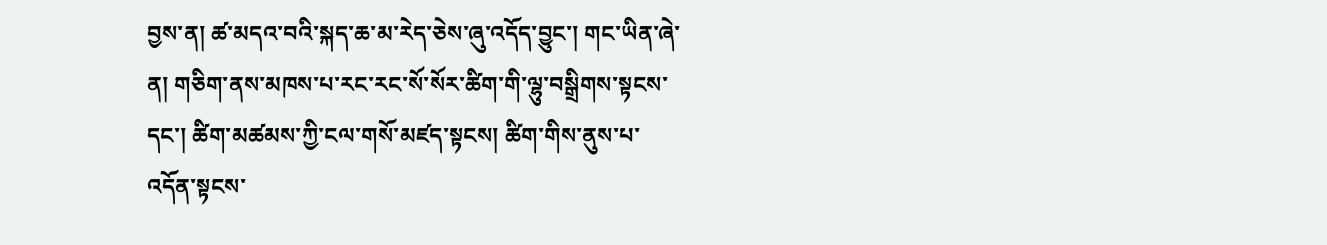བྱས་ན། ཚ་མདའ་བའི་སྐད་ཆ་མ་རེད་ཅེས་ཞུ་འདོད་བྱུང་། གང་ཡིན་ཞེ་ན། གཅིག་ནས་མཁས་པ་རང་རང་སོ་སོར་ཚིག་གི་ལྷུ་བསྒྲིགས་སྟངས་དང་། ཚིག་མཚམས་ཀྱི་ངལ་གསོ་མཛད་སྟངས། ཚིག་གིས་ནུས་པ་འདོན་སྟངས་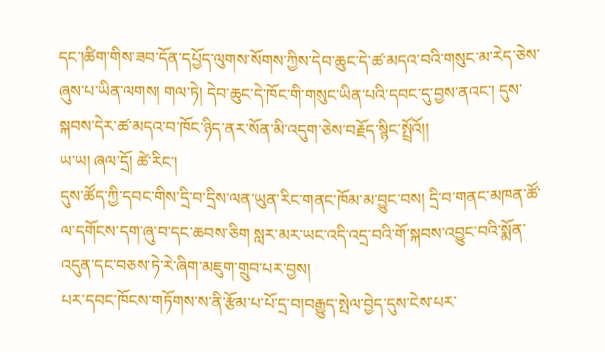དང་།ཚིག་གིས་ཟབ་དོན་དཔྱོད་ལུགས་སོགས་ཀྱིས་དེབ་ཆུང་དེ་ཚ་མདའ་བའི་གསུང་མ་རེད་ཅེས་ཞུས་པ་ཡིན་ལགས། གལ་ཏེ། དེབ་ཆུང་དེ་ཁོང་གི་གསུང་ཡིན་པའི་དབང་དུ་བྱས་ནའང་། དུས་སྐབས་དེར་ཚ་མདའ་བ་ཁོང་ཉིད་ནར་སོན་མི་འདུག་ཅེས་བརྗོད་སྙིང་སྤྲོའོ།།
ཡ་ཡ། ཞལ་དྲོ། ཚེ་རིང་།
དུས་ཚོད་ཀྱི་དབང་གིས་དྲི་བ་དྲིས་ལན་ཡུན་རིང་གནང་ཁོམ་མ་བྱུང་བས། དྲི་བ་གནང་མཁན་ཚོ་ལ་དགོངས་དག་ཞུ་བ་དང་ཆབས་ཅིག སླར་མར་ཡང་འདི་འདྲ་བའི་གོ་སྐབས་འབྱུང་བའི་སྨོན་འདུན་དང་བཅས་ཏེ་རེ་ཞིག་མཇུག་གྲུབ་པར་བྱས།
པར་དབང་ཁོངས་གཏོགས་ས་ནི་རྩོམ་པ་པོ་དྲ་བ།བརྒྱུད་སྤེལ་བྱེད་དུས་ངེས་པར་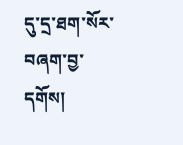དུ་དྲ་ཐག་སོར་བཞག་བྱ་དགོས།